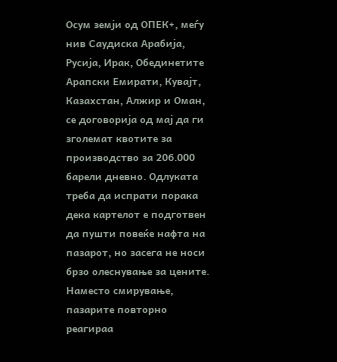Осум земји од ОПЕК+, меѓу нив Саудиска Арабија, Русија, Ирак, Обединетите Арапски Емирати, Кувајт, Казахстан, Алжир и Оман, се договорија од мај да ги зголемат квотите за производство за 206.000 барели дневно. Одлуката треба да испрати порака дека картелот е подготвен да пушти повеќе нафта на пазарот, но засега не носи брзо олеснување за цените.
Наместо смирување, пазарите повторно реагираа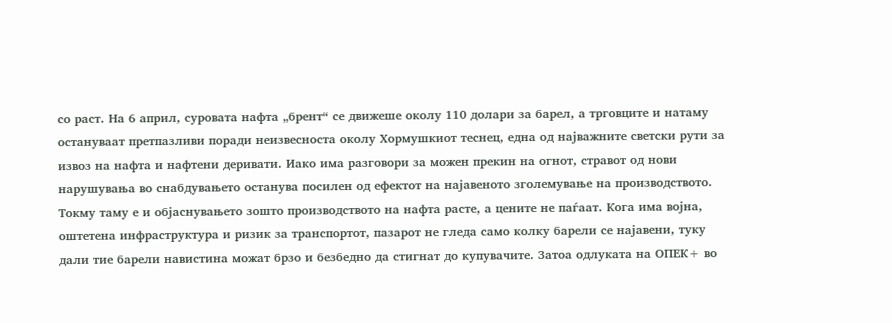со раст. На 6 април, суровата нафта „брент“ се движеше околу 110 долари за барел, а трговците и натаму остануваат претпазливи поради неизвесноста околу Хормушкиот теснец, една од најважните светски рути за извоз на нафта и нафтени деривати. Иако има разговори за можен прекин на огнот, стравот од нови нарушувања во снабдувањето останува посилен од ефектот на најавеното зголемување на производството.
Токму таму е и објаснувањето зошто производството на нафта расте, а цените не паѓаат. Кога има војна, оштетена инфраструктура и ризик за транспортот, пазарот не гледа само колку барели се најавени, туку дали тие барели навистина можат брзо и безбедно да стигнат до купувачите. Затоа одлуката на ОПЕК+ во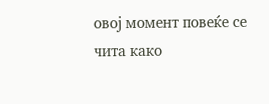овој момент повеќе се чита како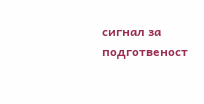сигнал за подготвеност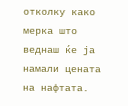отколку како мерка што веднаш ќе ја намали цената на нафтата.